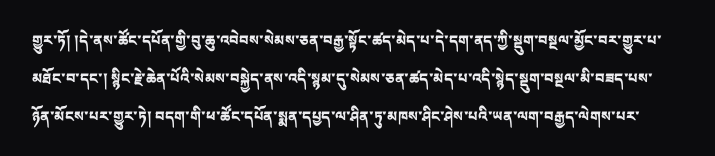གྱུར་ཏོ། །དེ་ནས་ཚོང་དཔོན་གྱི་བུ་ཆུ་འབེབས་སེམས་ཅན་བརྒྱ་སྟོང་ཚད་མེད་པ་དེ་དག་ནད་ཀྱི་སྡུག་བསྔལ་མྱོང་བར་གྱུར་པ་མཐོང་བ་དང་། སྙིང་རྗེ་ཆེན་པོའི་སེམས་བསྐྱེད་ནས་འདི་སྙམ་དུ་སེམས་ཅན་ཚད་མེད་པ་འདི་སྙེད་སྡུག་བསྔལ་མི་བཟད་པས་ཉོན་མོངས་པར་གྱུར་ཏེ། བདག་གི་ཕ་ཚོང་དཔོན་སྨན་དཔྱད་ལ་ཤིན་ཏུ་མཁས་ཤིང་ཤེས་པའི་ཡན་ལག་བརྒྱད་ལེགས་པར་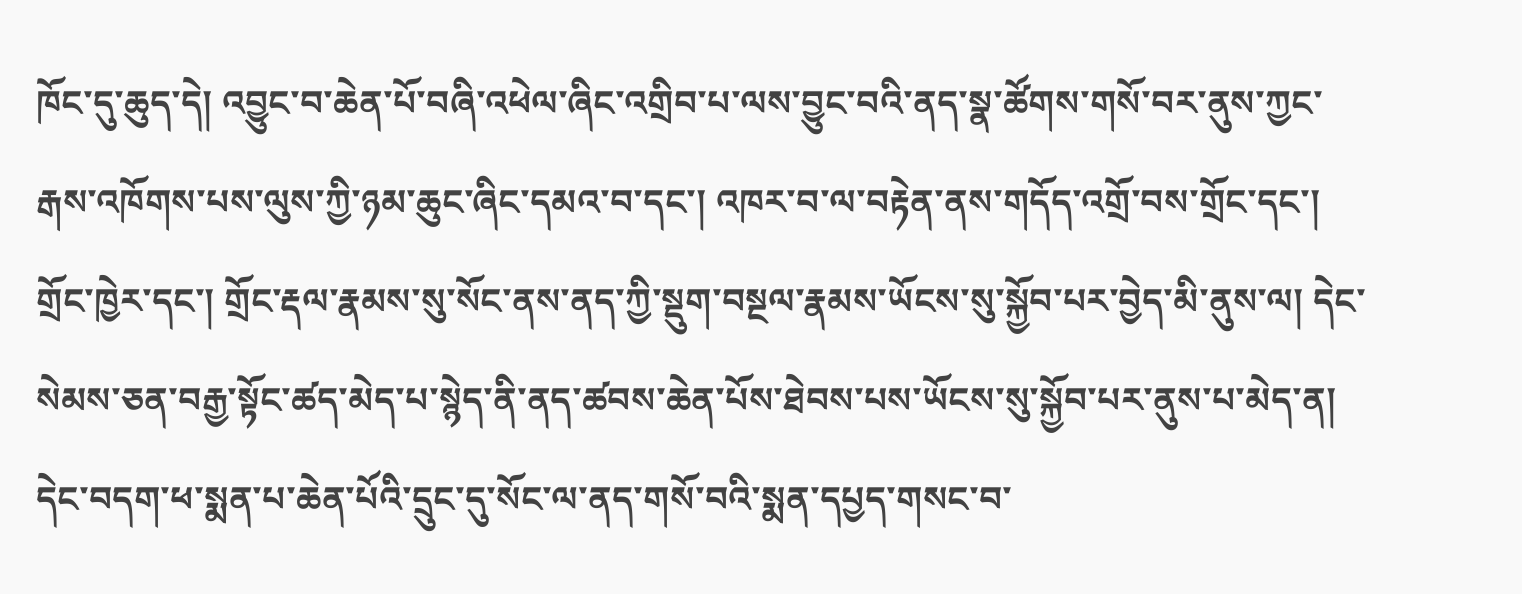ཁོང་དུ་ཆུད་དེ། འབྱུང་བ་ཆེན་པོ་བཞི་འཕེལ་ཞིང་འགྲིབ་པ་ལས་བྱུང་བའི་ནད་སྣ་ཚོགས་གསོ་བར་ནུས་ཀྱང་རྒས་འཁོགས་པས་ལུས་ཀྱི་ཉམ་ཆུང་ཞིང་དམའ་བ་དང་། འཁར་བ་ལ་བརྟེན་ནས་གདོད་འགྲོ་བས་གྲོང་དང་། གྲོང་ཁྱེར་དང་། གྲོང་རྡལ་རྣམས་སུ་སོང་ནས་ནད་ཀྱི་སྡུག་བསྔལ་རྣམས་ཡོངས་སུ་སྐྱོབ་པར་བྱེད་མི་ནུས་ལ། དེང་སེམས་ཅན་བརྒྱ་སྟོང་ཚད་མེད་པ་སྙེད་ནི་ནད་ཚབས་ཆེན་པོས་ཐེབས་པས་ཡོངས་སུ་སྐྱོབ་པར་ནུས་པ་མེད་ན། དེང་བདག་ཕ་སྨན་པ་ཆེན་པོའི་དྲུང་དུ་སོང་ལ་ནད་གསོ་བའི་སྨན་དཔྱད་གསང་བ་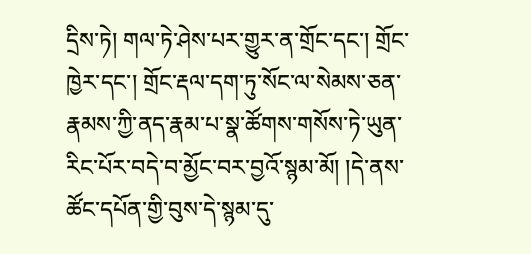དྲིས་ཏེ། གལ་ཏེ་ཤེས་པར་གྱུར་ན་གྲོང་དང་། གྲོང་ཁྱེར་དང་། གྲོང་རྡལ་དག་ཏུ་སོང་ལ་སེམས་ཅན་རྣམས་ཀྱི་ནད་རྣམ་པ་སྣ་ཚོགས་གསོས་ཏེ་ཡུན་རིང་པོར་བདེ་བ་མྱོང་བར་བྱའོ་སྙམ་མོ། །དེ་ནས་ཚོང་དཔོན་གྱི་བུས་དེ་སྙམ་དུ་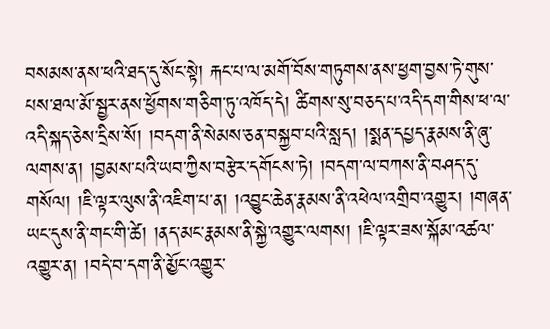བསམས་ནས་ཕའི་ཐད་དུ་སོང་སྟེ། རྐང་པ་ལ་མགོ་བོས་གཏུགས་ནས་ཕྱག་བྱས་ཏེ་གུས་པས་ཐལ་མོ་སྦྱར་ནས་ཕྱོགས་གཅིག་ཏུ་འཁོད་དེ། ཚིགས་སུ་བཅད་པ་འདི་དག་གིས་ཕ་ལ་འདི་སྐད་ཅེས་དྲིས་སོ། །བདག་ནི་སེམས་ཅན་བསྐྱབ་པའི་སླད། །སྨན་དཔྱད་རྣམས་ནི་ཞུ་ལགས་ན། །བྱམས་པའི་ཡབ་ཀྱིས་བརྩེར་དགོངས་ཏེ། །བདག་ལ་བཀས་ནི་བཤད་དུ་གསོལ། །ཇི་ལྟར་ལུས་ནི་འཇིག་པ་ན། །འབྱུང་ཆེན་རྣམས་ནི་འཕེལ་འགྲིབ་འགྱུར། །གཞན་ཡང་དུས་ནི་གང་གི་ཚེ། །ནད་མང་རྣམས་ནི་སྐྱེ་འགྱུར་ལགས། །ཇི་ལྟར་ཟས་སྐོམ་འཚལ་འགྱུར་ན། །བདེ་བ་དག་ནི་མྱོང་འགྱུར་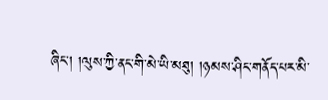ཞིང་། །ལུས་ཀྱི་ནང་གི་མེ་ཡི་མཐུ། །ཉམས་ཤིང་གནོད་པར་མི་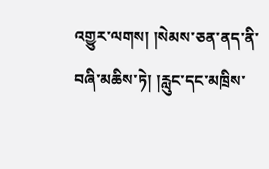འགྱུར་ལགས། །སེམས་ཅན་ནད་ནི་བཞི་མཆིས་ཏེ། །རླུང་དང་མཁྲིས་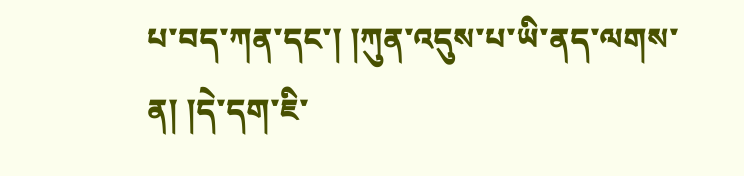པ་བད་ཀན་དང་། །ཀུན་འདུས་པ་ཡི་ནད་ལགས་ན། །དེ་དག་ཇི་